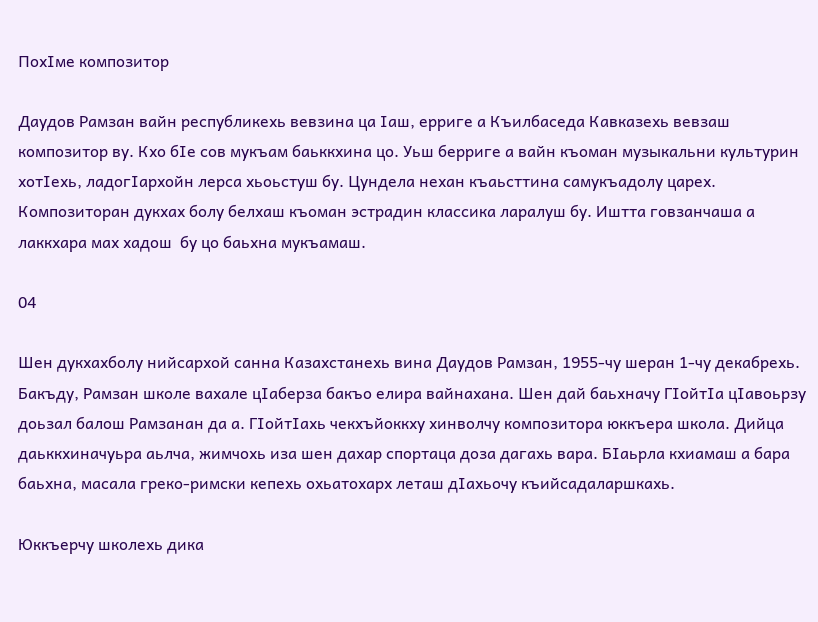ПохIме композитор

Даудов Рамзан вайн республикехь вевзина ца Iаш, ерриге а Къилбаседа Кавказехь вевзаш композитор ву. Кхо бIе сов мукъам баьккхина цо. Уьш берриге а вайн къоман музыкальни культурин хотIехь, ладогIархойн лерса хьоьстуш бу. Цундела нехан къаьсттина самукъадолу царех. Композиторан дукхах болу белхаш къоман эстрадин классика ларалуш бу. Иштта говзанчаша а лаккхара мах хадош  бу цо баьхна мукъамаш.

04

Шен дукхахболу нийсархой санна Казахстанехь вина Даудов Рамзан, 1955-чу шеран 1-чу декабрехь. Бакъду, Рамзан школе вахале цIаберза бакъо елира вайнахана. Шен дай баьхначу ГIойтIа цIавоьрзу доьзал балош Рамзанан да а. ГIойтIахь чекхъйоккху хинволчу композитора юккъера школа. Дийца даьккхиначуьра аьлча, жимчохь иза шен дахар спортаца доза дагахь вара. БIаьрла кхиамаш а бара баьхна, масала греко-римски кепехь охьатохарх леташ дIахьочу къийсадаларшкахь.

Юккъерчу школехь дика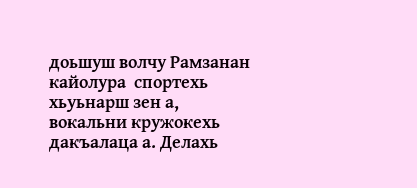доьшуш волчу Рамзанан кайолура  спортехь хьуьнарш зен а, вокальни кружокехь дакъалаца а. Делахь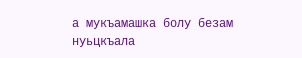а мукъамашка болу безам нуьцкъала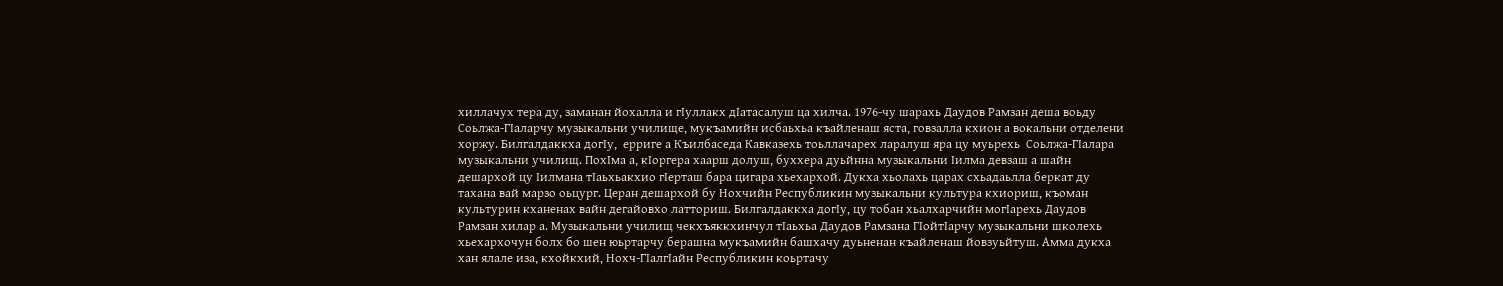хиллачух тера ду, заманан йохалла и гIуллакх дIатасалуш ца хилча. 1976-чу шарахь Даудов Рамзан деша воьду Соьлжа-ГIаларчу музыкальни училище, мукъамийн исбаьхьа къайленаш яста, говзалла кхион а вокальни отделени хоржу. Билгалдаккха догIу,  ерриге а Къилбаседа Кавказехь тоьллачарех ларалуш яра цу муьрехь  Соьлжа-ГIалара музыкальни училищ. ПохIма а, кIоргера хаарш долуш, буххера дуьйнна музыкальни Iилма девзаш а шайн дешархой цу Iилмана тIаьхьакхио гIерташ бара цигара хьехархой. Дукха хьолахь царах схьадаьлла беркат ду тахана вай марзо оьцург. Церан дешархой бу Нохчийн Республикин музыкальни культура кхиориш, къоман культурин кханенах вайн дегайовхо латториш. Билгалдаккха догIу, цу тобан хьалхарчийн могIарехь Даудов Рамзан хилар а. Музыкальни училищ чекхъяккхинчул тIаьхьа Даудов Рамзана ГIойтIарчу музыкальни школехь хьехархочун болх бо шен юьртарчу берашна мукъамийн башхачу дуьненан къайленаш йовзуьйтуш. Амма дукха хан ялале иза, кхойкхий, Нохч-ГIалгIайн Республикин коьртачу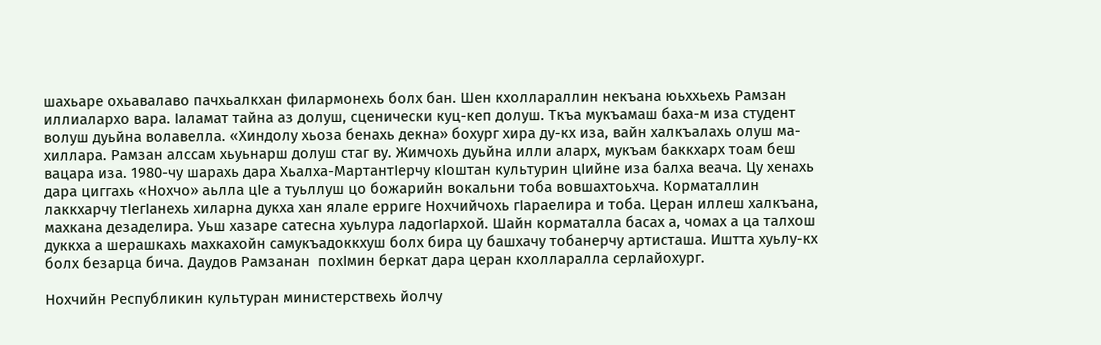шахьаре охьавалаво пачхьалкхан филармонехь болх бан. Шен кхоллараллин некъана юьххьехь Рамзан иллиалархо вара. Iаламат тайна аз долуш, сценически куц-кеп долуш. Ткъа мукъамаш баха-м иза студент волуш дуьйна волавелла. «Хиндолу хьоза бенахь декна» бохург хира ду-кх иза, вайн халкъалахь олуш ма-хиллара. Рамзан алссам хьуьнарш долуш стаг ву. Жимчохь дуьйна илли аларх, мукъам баккхарх тоам беш вацара иза. 1980-чу шарахь дара Хьалха-МартантIерчу кIоштан культурин цIийне иза балха веача. Цу хенахь дара циггахь «Нохчо» аьлла цIе а туьллуш цо божарийн вокальни тоба вовшахтоьхча. Корматаллин лаккхарчу тIегIанехь хиларна дукха хан ялале ерриге Нохчийчохь гIараелира и тоба. Церан иллеш халкъана, махкана дезаделира. Уьш хазаре сатесна хуьлура ладогIархой. Шайн корматалла басах а, чомах а ца талхош дуккха а шерашкахь махкахойн самукъадоккхуш болх бира цу башхачу тобанерчу артисташа. Иштта хуьлу-кх болх безарца бича. Даудов Рамзанан  похIмин беркат дара церан кхолларалла серлайохург.

Нохчийн Республикин культуран министерствехь йолчу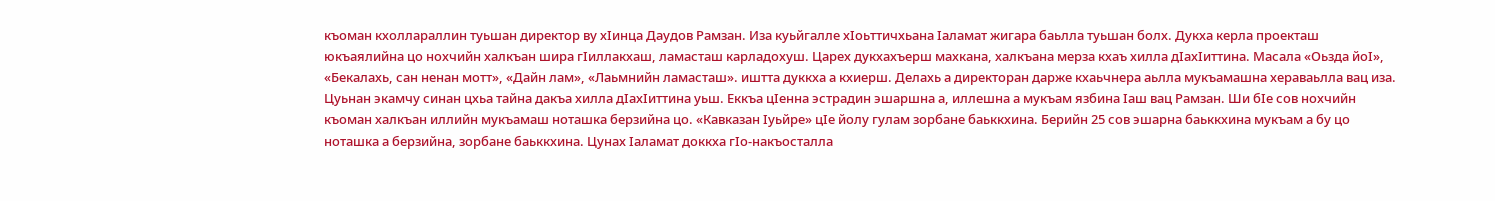къоман кхоллараллин туьшан директор ву хIинца Даудов Рамзан. Иза куьйгалле хIоьттичхьана Iаламат жигара баьлла туьшан болх. Дукха керла проекташ юкъаялийна цо нохчийн халкъан шира гIиллакхаш, ламасташ карладохуш. Царех дукхахъерш махкана, халкъана мерза кхаъ хилла дIахIиттина. Масала «Оьзда йоI», «Бекалахь, сан ненан мотт», «Дайн лам», «Лаьмнийн ламасташ». иштта дуккха а кхиерш. Делахь а директоран дарже кхаьчнера аьлла мукъамашна хераваьлла вац иза. Цуьнан экамчу синан цхьа тайна дакъа хилла дIахIиттина уьш. Еккъа цIенна эстрадин эшаршна а, иллешна а мукъам язбина Iаш вац Рамзан. Ши бIе сов нохчийн къоман халкъан иллийн мукъамаш ноташка берзийна цо. «Кавказан Iуьйре» цIе йолу гулам зорбане баьккхина. Берийн 25 сов эшарна баьккхина мукъам а бу цо ноташка а берзийна, зорбане баьккхина. Цунах Iаламат доккха гIо-накъосталла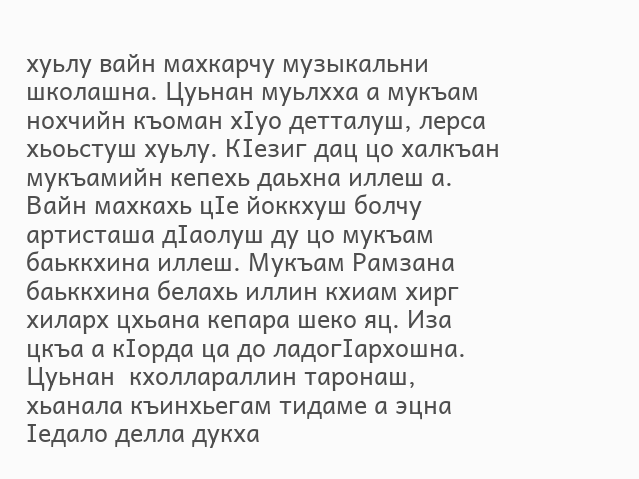хуьлу вайн махкарчу музыкальни школашна. Цуьнан муьлхха а мукъам нохчийн къоман хIуо детталуш, лерса хьоьстуш хуьлу. КIезиг дац цо халкъан мукъамийн кепехь даьхна иллеш а. Вайн махкахь цIе йоккхуш болчу артисташа дIаолуш ду цо мукъам баьккхина иллеш. Мукъам Рамзана баьккхина белахь иллин кхиам хирг хиларх цхьана кепара шеко яц. Иза цкъа а кIорда ца до ладогIархошна. Цуьнан  кхоллараллин таронаш, хьанала къинхьегам тидаме а эцна Iедало делла дукха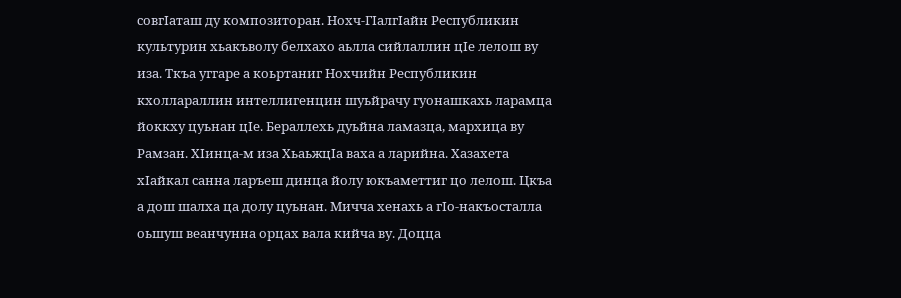совгIаташ ду композиторан. Нохч-ГIалгIайн Республикин культурин хьакъволу белхахо аьлла сийлаллин цIе лелош ву иза. Ткъа уггаре а коьртаниг Нохчийн Республикин кхоллараллин интеллигенцин шуьйрачу гуонашкахь ларамца йоккху цуьнан цIе. Бераллехь дуьйна ламазца, мархица ву Рамзан. ХIинца-м иза ХьаьжцIа ваха а ларийна. Хазахета хIайкал санна ларъеш динца йолу юкъаметтиг цо лелош. Цкъа а дош шалха ца долу цуьнан. Мичча хенахь а гIо-накъосталла оьшуш веанчунна орцах вала кийча ву. Доцца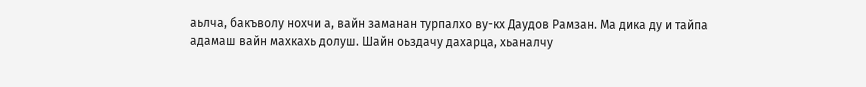аьлча, бакъволу нохчи а, вайн заманан турпалхо ву-кх Даудов Рамзан. Ма дика ду и тайпа адамаш вайн махкахь долуш. Шайн оьздачу дахарца, хьаналчу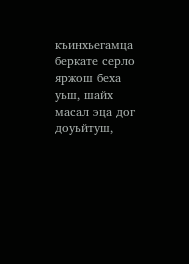къинхьегамца беркате серло яржош беха уьш, шайх масал эца дог доуьйтуш,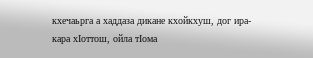кхечаьрга а хаддаза дикане кхойкхуш, дог ира-кара хIоттош, ойла тIома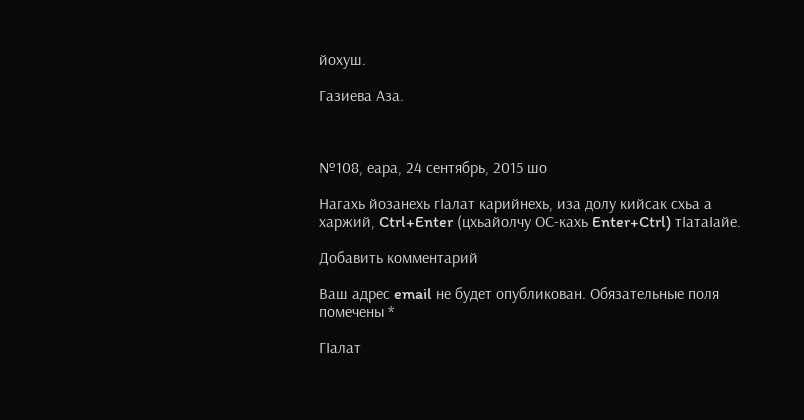йохуш.

Газиева Аза.



№108, еара, 24 сентябрь, 2015 шо

Нагахь йозанехь гIалат карийнехь, иза долу кийсак схьа а харжий, Ctrl+Enter (цхьайолчу ОС-кахь Enter+Ctrl) тIатаIайе.

Добавить комментарий

Ваш адрес email не будет опубликован. Обязательные поля помечены *

ГIалат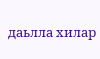даьлла хилар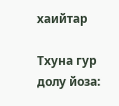хаийтар

Тхуна гур долу йоза: